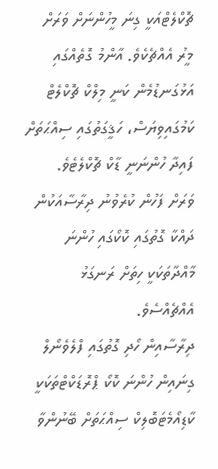ޗޮކްލެޓްއަކީ ގިނަ މީހުންނަށް ވަރަށް މީރު އެއްޗެކެވެ. އާންމު ގޮތެއްގައި އަޅުގަނޑުމެން ކަނީ މިލްކް ޗޮކްލެޓް ކަމުގައިވިޔަސް، ހަޤީގަތުގައި ސިއްޙަތަށް ފައިދާ ހުންނަނީ ޑާކް ޗޮކްލެޓެވެ.
ވަރަށް ފަހުން ކުރެވުނު ދިރާސާއަކުން ދައްކާ ގޮތުގައި ކޮކޯގައި ހުންނަ މާއްދާތަކަކީ ހިތަށް ރަނގަޅު އެއްޗެއްސެވެ.
ދިރާސާއިން ހޯދި ގޮތުގައި ފްލެވެނޯލް ގިނައިން ހުންނަ ކޮކޯ ޕްރޮޑަކްޓްތަކަކީ ކާޑިއޯމެޓަބޮލިކް ސިއްޙަތަށް ބޭނުންވާ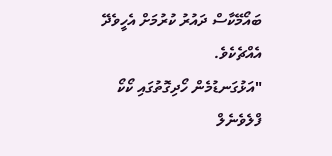ބައޯމޭކާސް ދައުރު ކުރުމަށް އެހީވެދޭ އެއްޗެކެވެ.
"އަޅުގަނޑުމެން ހޯދިގޮތުގައި ކޯކޯ ފްލެވެނެލް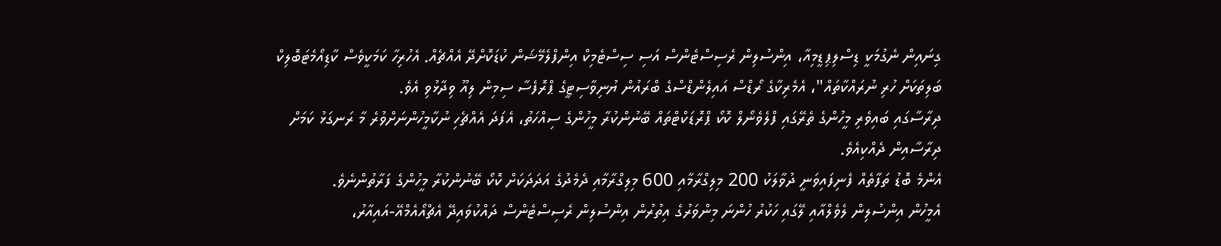ގިނައިން ނެގުމަކީ ޑިސްލިޕިޑީމިއާ، އިންސުލިން ރެސިސްޓެންސް އަސި ސިސްޓެމިކް އިންފްލެމޭޝަން ކުޑަކޮށްދޭ އެއްޗެއް. އެހުރިހާ ކަމަކީވެސް ކާޑިއޯމެޓަބޮލިކް ބަލިތަކަށް ހުރި ނުރައްކާތައް"، އެމެރިކާގެ ރޯޑްސް އައިލެންޑްސްގެ ބްރައުން ޔުނިވާސިޓީގެ ޕްރޮފެސާ ސިމިން ލިއޫ ވިދާޅުވި އެވެ.
ދިރާސާގައި ބައިވެރި މީހުންގެ ތެރޭގައި ފްލެވެނޯލް ކޮކޯ ޕްރޮޑަކްޓްތައް ބޭނުންކުރާ މީހުންގެ ސިއްހަތު، އެފަދަ އެއްޗެހި ނުކާމީހުންނަށްވުރެ މާ ރަނގަޅު ކަމަށް ދިރާސާއިން ދެއްކިއެވެ.
އެންމެ ބޮޑު ތަފާތެއް ފެނިފައިވަނީ ދުވާލަކު 200 މިލިގްރާމާއި 600 މިލިގްރާމާއި ދެމެދުގެ އަދަދަކަށް ކޮކޯ ބޭނުންކުރާ މީހުންގެ ފަރާތުންނެވެ.
އެމީހުން އިންސުލިން ލެވެލްއާއި ލޭގައި ހަކުރު ހުންނަ މިންވަރުގެ އިތުރުން އިންސުލިން ރެސިސްޓެންސް ދައްކުވައިދޭ އެޗްއޯއެމްއޭ-އައިއާރު،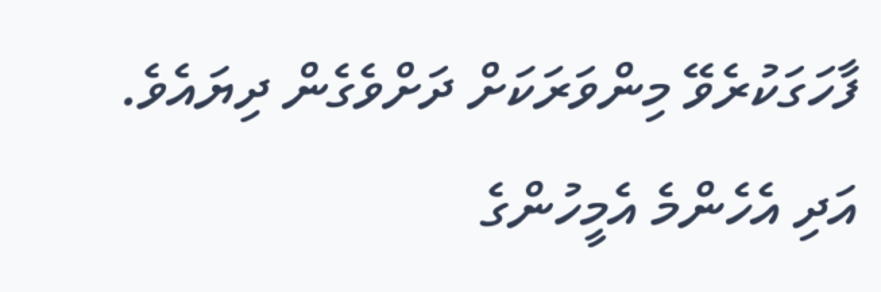ފާހަގަކުރެވޭ މިންވަރަކަށް ދަށްވެގެން ދިޔައެވެ.
އަދި އެހެންމެ އެމީހުންގެ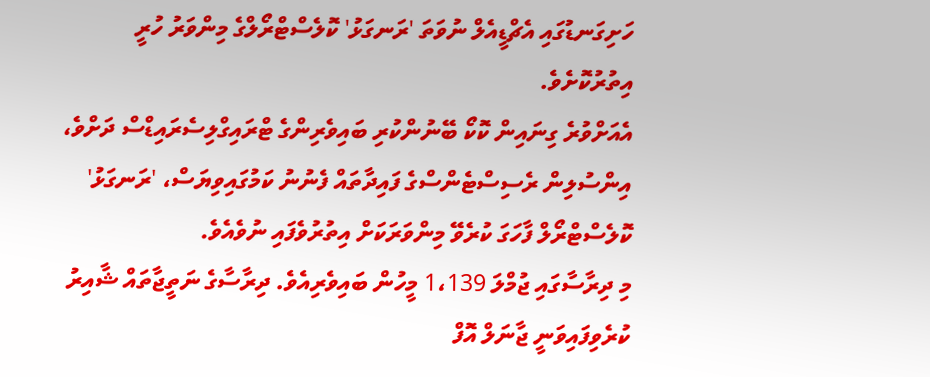ހަށިގަނޑުގައި އެޗްޑީއެލް ނުވަތަ 'ރަނގަޅު' ކޮލެސްޓްރޯލްގެ މިންވަރު ހުރީ އިތުރުކޮށެވެ.
އެއަށްވުރެ ގިނައިން ކޮކޯ ބޭނުންކުރި ބައިވެރިންގެ ޓްރައިގްލިސެރައިޑްސް ދަށްވެ، އިންސުލިން ރެސިސްޓެންސްގެ ފައިދާތައް ފެނުނު ކަމުގައިވިޔަސް، 'ރަނގަޅު' ކޮލެސްޓްރޯލް ފާހަގަ ކުރެވޭ މިންވަރަކަށް އިތުރުވެފައި ނުވެއެވެ.
މި ދިރާސާގައި ޖުމްލަ 1،139 މީހުން ބައިވެރިއެވެ. ދިރާސާގެ ނަތީޖާތައް ޝާއިރު ކުރެވިފައިވަނީ ޖާނަލް އޮފް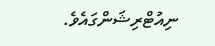ނިއުޓްރިޝަންގައެވެ.